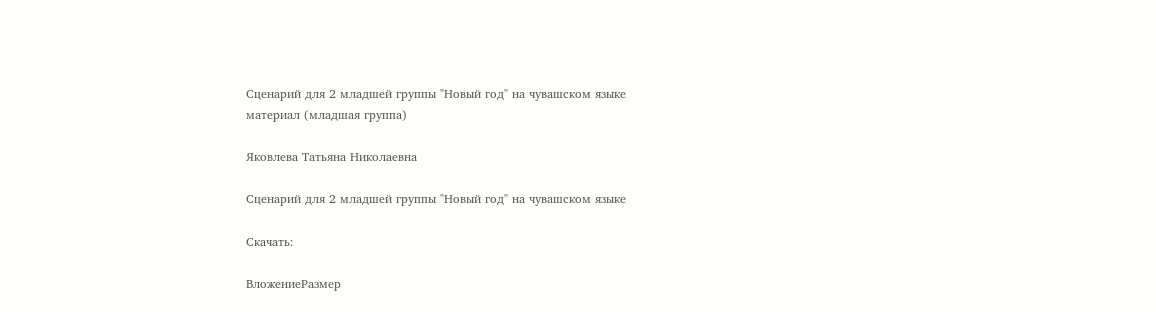Сценарий для 2 младшей группы "Новый год" на чувашском языке
материал (младшая группа)

Яковлева Татьяна Николаевна

Сценарий для 2 младшей группы "Новый год" на чувашском языке

Скачать:

ВложениеРазмер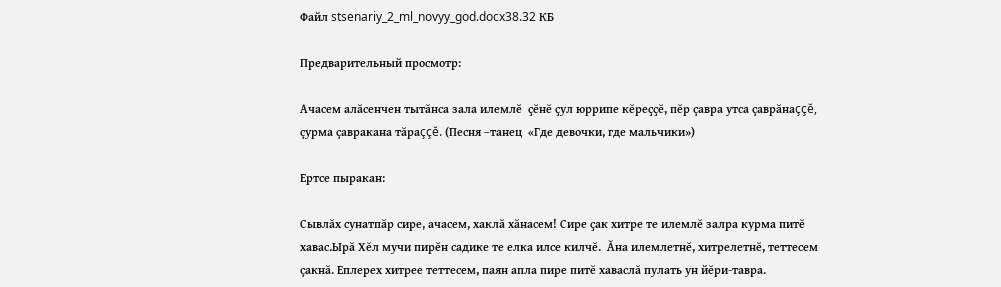Файл stsenariy_2_ml_novyy_god.docx38.32 КБ

Предварительный просмотр:

Ачасем алăсенчен тытăнса зала илемлĕ  ҫĕнĕ ҫул юррипе кĕреҫҫĕ, пĕр çавра утса çаврăнаççĕ, çурма çавракана тăраççĕ. (Песня –танец  «Где девочки, где мальчики»)

Ертсе пыракан:

Сывлăх сунатпăр сире, ачасем, хаклă хăнасем! Сире ҫак хитре те илемлĕ залра курма питĕ хавас.Ырă Хĕл мучи пирĕн садике те елка илсе килчĕ.  Ăна илемлетнĕ, хитрелетнĕ, теттесем çакнă. Еплерех хитрее теттесем, паян апла пире питĕ хаваслă пулать ун йĕри-тавра.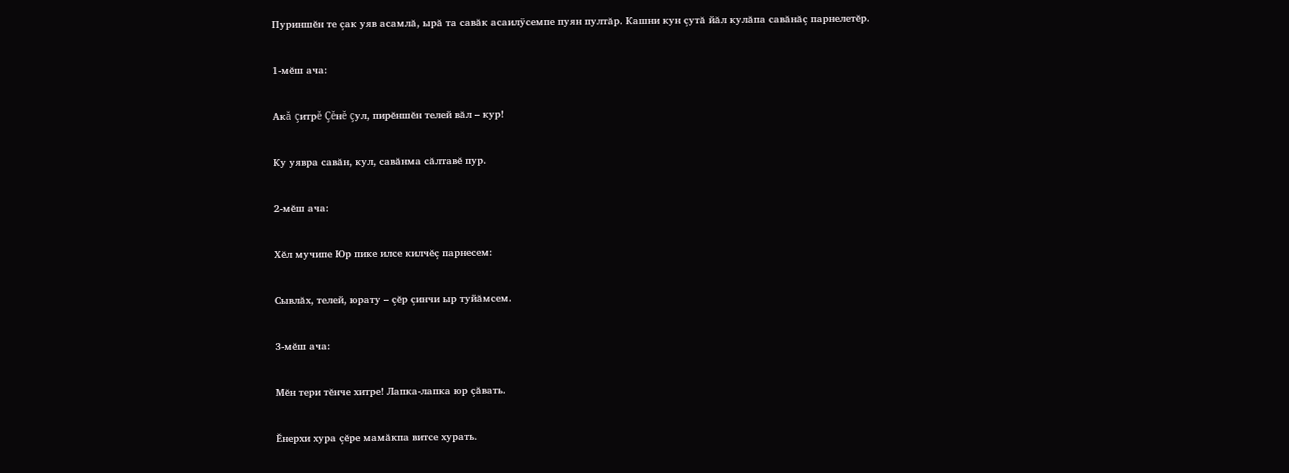Пуриншĕн те çак уяв асамлă, ырă та савăк асаилÿсемпе пуян пултăр. Кашни кун çутă йăл кулăпа савăнăç парнелетĕр.

1-мĕш ача:

Акă çитрĕ Çĕнĕ çул, пирĕншĕн телей вăл – кур!

Ку уявра савăн, кул, савăнма сăлтавĕ пур.

2-мĕш ача:

Хĕл мучипе Юр пике илсе килчĕç парнесем:

Сывлăх, телей, юрату – çĕр çинчи ыр туйăмсем.

3-мĕш ача:

Мĕн тери тĕнче хитре! Лапка-лапка юр çăвать.

Ĕнерхи хура çĕре мамăкпа витсе хурать.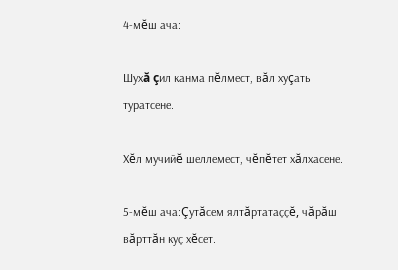4-мĕш ача:

Шухă çил канма пĕлмест, вăл хуçать туратсене.

Хĕл мучийĕ шеллемест, чĕпĕтет хăлхасене.

5-мĕш ача:Çутăсем ялтăртатаҫҫĕ, чăрăш вăрттăн куҫ хĕсет.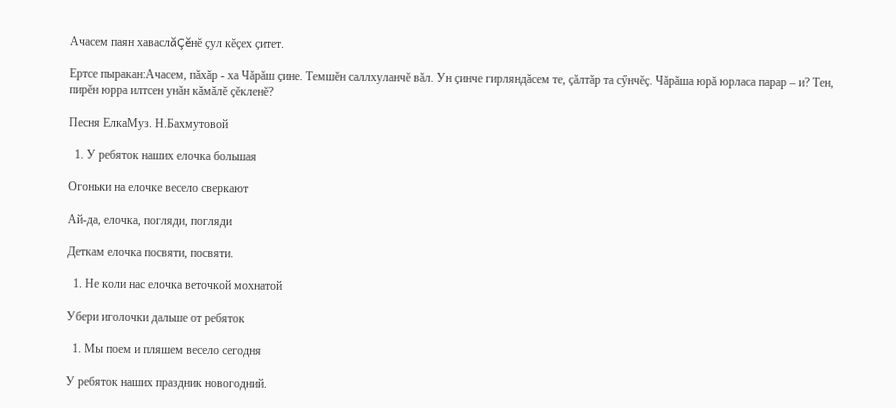Ачасем паян хаваслăÇĕнĕ ҫул кĕҫех ҫитет.

Ертсе пыракан:Ачасем, пăхăр - ха Чăрăш ҫине. Темшĕн саллхуланчĕ вăл. Ун ҫинче гирляндăсем те, ҫăлтăр та сӳнчĕҫ. Чăрăша юрă юрласа парар – и? Тен, пирĕн юрра илтсен унăн кăмăлĕ ҫĕкленĕ?

Песня ЕлкаМуз. Н.Бахмутовой

  1. У ребяток наших елочка большая

Огоньки на елочке весело сверкают

Ай-да, елочка, погляди, погляди

Деткам елочка посвяти, посвяти.

  1. Не коли нас елочка веточкой мохнатой

Убери иголочки дальше от ребяток

  1. Мы поем и пляшем весело сегодня

У ребяток наших праздник новогодний.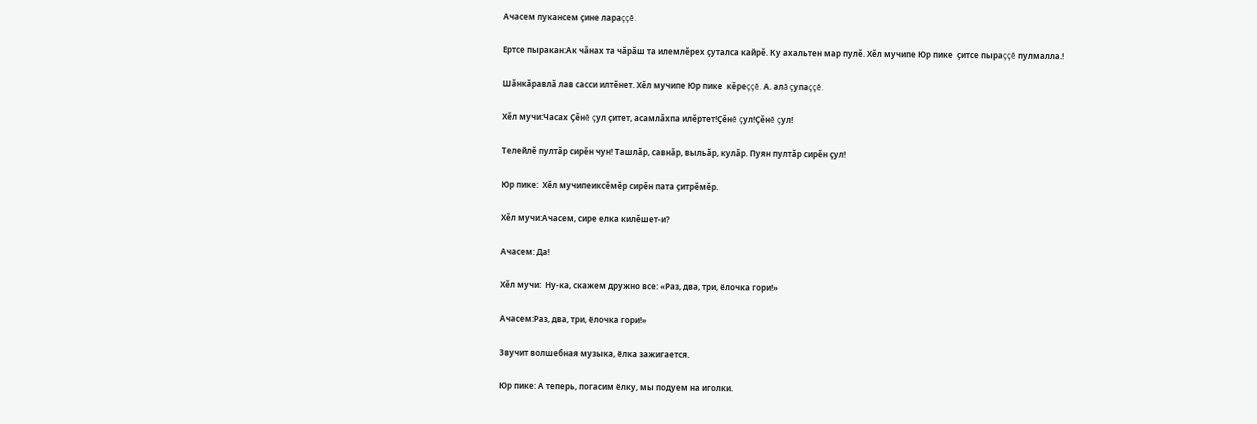Ачасем пукансем çине лараççĕ.

Ертсе пыракан:Ак чăнах та чăрăш та илемлĕрех çуталса кайрĕ. Ку ахальтен мар пулĕ. Хĕл мучипе Юр пике  çитсе пыраççĕ пулмалла.!

Шăнкăравлă лав сасси илтĕнет. Хĕл мучипе Юр пике  кĕреççĕ. А. алă çупаççĕ.

Хĕл мучи:Часах Çĕнĕ çул çитет, асамлăхпа илĕртет!Çĕнĕ çул!Çĕнĕ çул!

Телейлĕ пултăр сирĕн чун! Ташлăр, савнăр, выльăр, кулăр. Пуян пултăр сирĕн çул!

Юр пике:  Хĕл мучипеиксĕмĕр сирĕн пата çитрĕмĕр.

Хĕл мучи:Ачасем, сире елка килĕшет-и?

Ачасем: Да!

Хĕл мучи:  Ну-ка, скажем дружно все: «Раз, два, три, ёлочка гори!»

Ачасем:Раз, два, три, ёлочка гори!»

Звучит волшебная музыка, ёлка зажигается.

Юр пике: А теперь, погасим ёлку, мы подуем на иголки.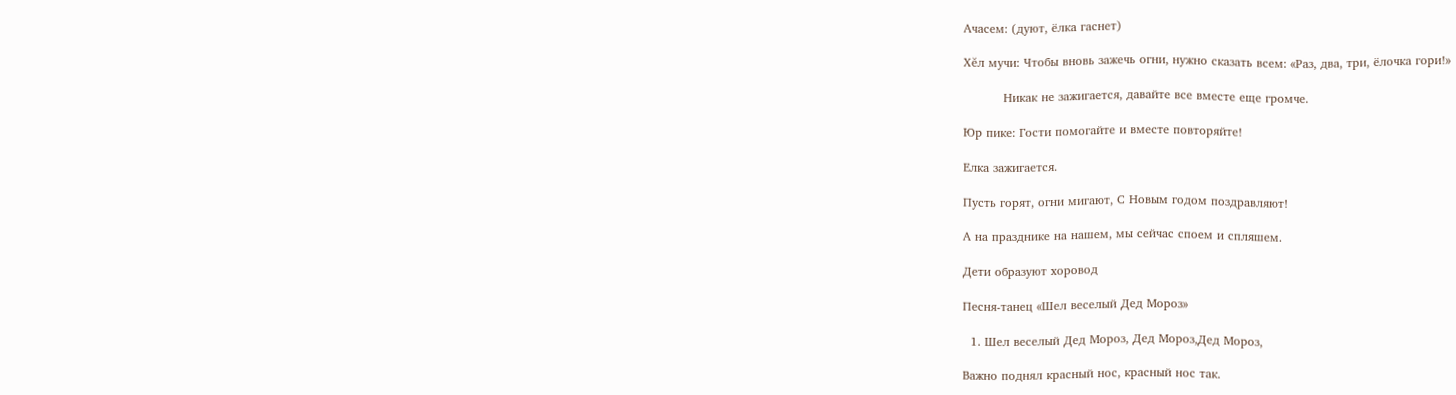Ачасем: (дуют, ёлка гаснет)

Хĕл мучи: Чтобы вновь зажечь огни, нужно сказать всем: «Раз, два, три, ёлочка гори!»

          Никак не зажигается, давайте все вместе еще громче.

Юр пике: Гости помогайте и вместе повторяйте!

Елка зажигается.

Пусть горят, огни мигают, С Новым годом поздравляют!

А на празднике на нашем, мы сейчас споем и спляшем.

Дети образуют хоровод

Песня-танец «Шел веселый Дед Мороз»

  1. Шел веселый Дед Мороз, Дед Мороз,Дед Мороз,

Важно поднял красный нос, красный нос так.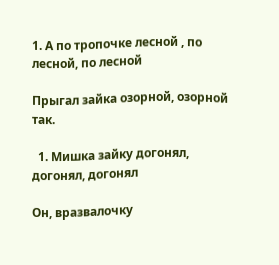1. А по тропочке лесной , по лесной, по лесной

Прыгал зайка озорной, озорной так.

  1. Мишка зайку догонял, догонял, догонял

Он, вразвалочку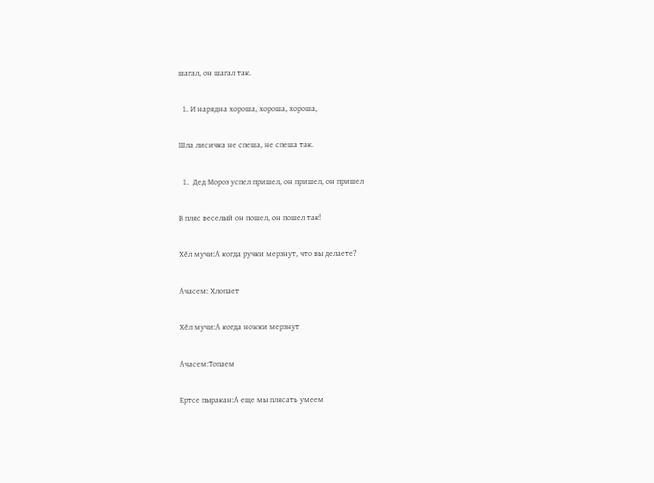шагал, он шагал так.

  1. И нарядна хороша, хороша, хороша,

Шла лисичка не спеша, не спеша так.

  1.  Дед Мороз успел пришел, он пришел, он пришел

В пляс веселый он пошел, он пошел так!

Хĕл мучи:А когда ручки мерзнут, что вы делаете?

Ачасем: Хлопает

Хĕл мучи:А когда ножки мерзнут

Ачасем:Топаем

Ертсе пыракан:А еще мы плясать умеем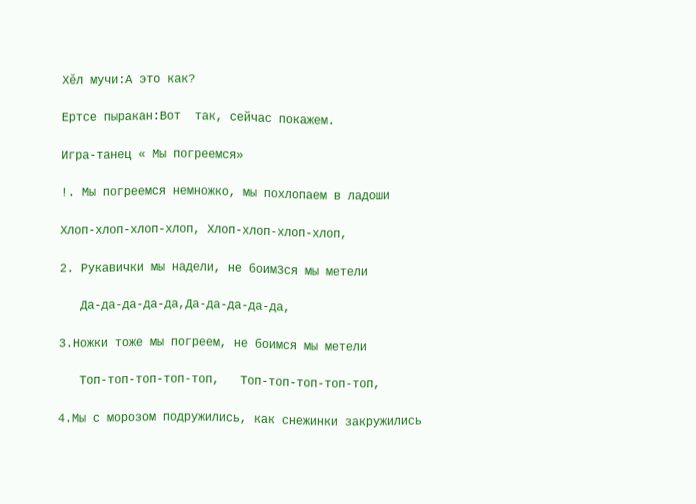Хĕл мучи:А это как?

Ертсе пыракан:Вот  так, сейчас покажем.

Игра-танец « Мы погреемся»

!. Мы погреемся немножко, мы похлопаем в ладоши

Хлоп-хлоп-хлоп-хлоп, Хлоп-хлоп-хлоп-хлоп,

2. Рукавички мы надели, не боим3ся мы метели

   Да-да-да-да-да,Да-да-да-да-да,

3.Ножки тоже мы погреем, не боимся мы метели

   Топ-топ-топ-топ-топ,   Топ-топ-топ-топ-топ,

4.Мы с морозом подружились, как снежинки закружились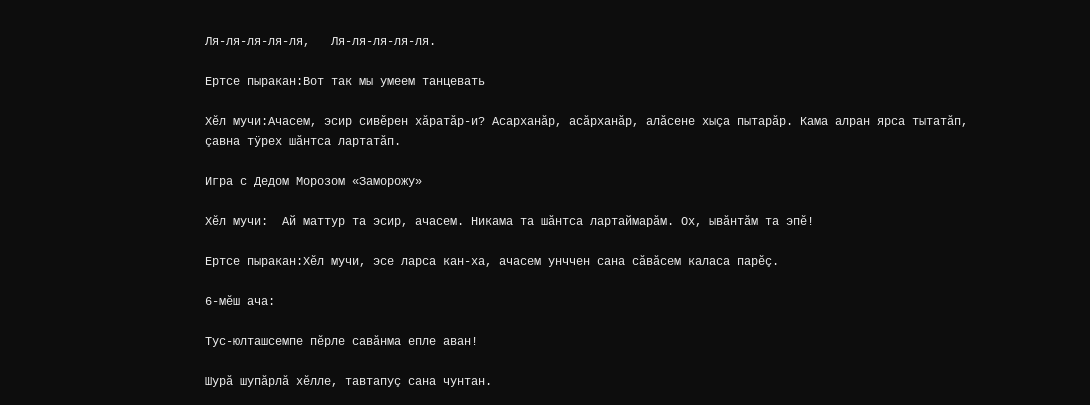Ля-ля-ля-ля-ля,   Ля-ля-ля-ля-ля.

Ертсе пыракан:Вот так мы умеем танцевать

Хĕл мучи:Ачасем, эсир сивĕрен хăратăр-и? Асарханăр, асăрханăр, алăсене хыçа пытарăр. Кама алран ярса тытатăп, çавна тÿрех шăнтса лартатăп.

Игра с Дедом Морозом «Заморожу»

Хĕл мучи:  Ай маттур та эсир, ачасем. Никама та шăнтса лартаймарăм. Ох, ывăнтăм та эпĕ!

Ертсе пыракан:Хĕл мучи, эсе ларса кан-ха, ачасем унччен сана сăвăсем каласа парĕç.

6-мĕш ача:

Тус-юлташсемпе пĕрле савăнма епле аван!

Шурă шупăрлă хĕлле, тавтапуç сана чунтан.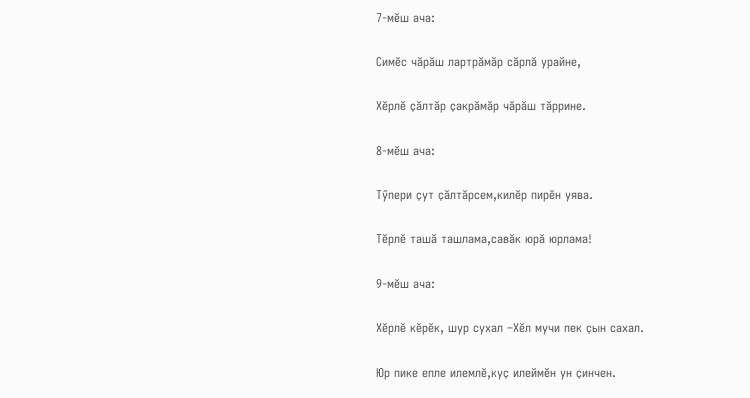7-мĕш ача:

Симĕс чăрăш лартрăмăр сăрлă урайне,

Хĕрлĕ ҫăлтăр ҫакрăмăр чăрăш тăррине.

8-мĕш ача:

Тӳпери ҫут ҫăлтăрсем,килĕр пирĕн уява.

Тĕрлĕ ташă ташлама,савăк юрă юрлама!

9-мĕш ача:

Хĕрлĕ кĕрĕк, шур сухал –Хĕл мучи пек ҫын сахал.

Юр пике епле илемлĕ,куҫ илеймĕн ун ҫинчен.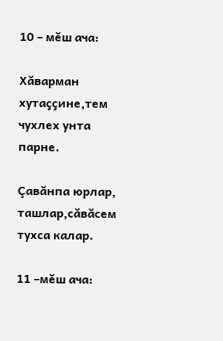10 – мĕш ача:

Хăварман хутаҫҫине,тем чухлех унта парне.

Çавăнпа юрлар, ташлар,сăвăсем тухса калар.

11 –мĕш ача: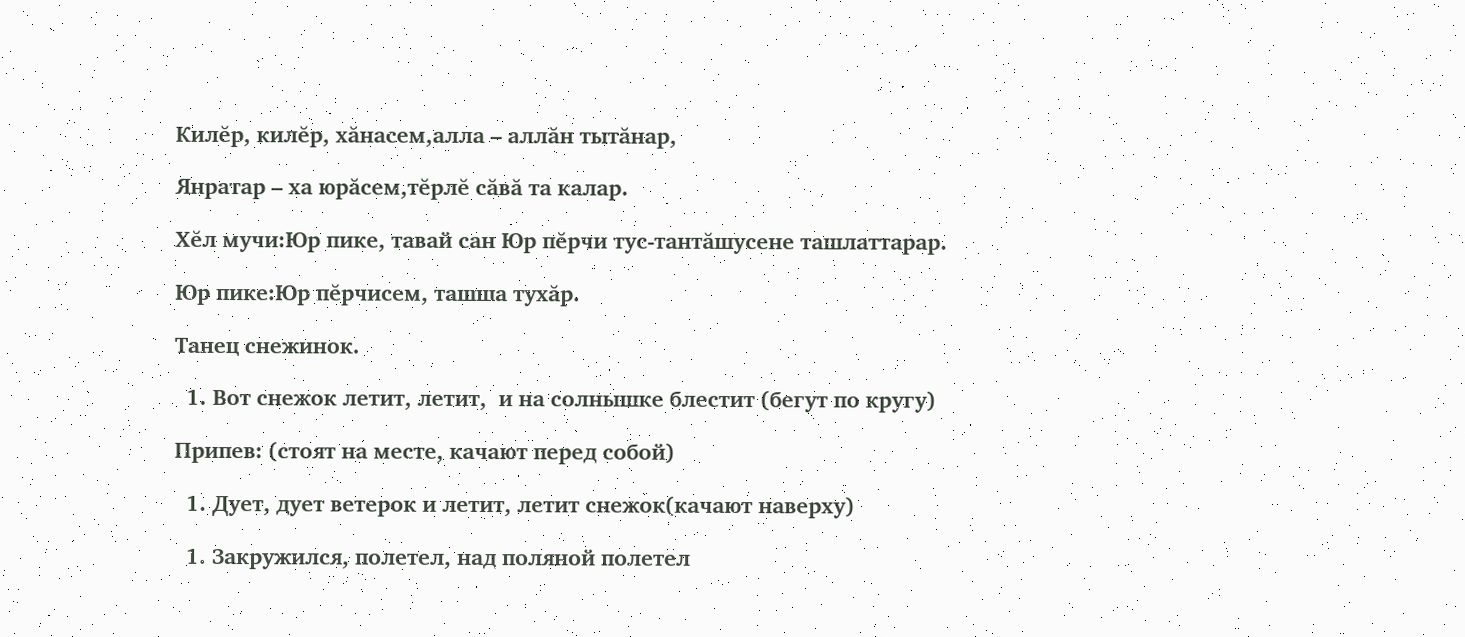Килĕр, килĕр, хăнасем,алла – аллăн тытăнар,

Янратар – ха юрăсем,тĕрлĕ сăвă та калар.

Хĕл мучи:Юр пике, тавай сан Юр пĕрчи тус-тантăшусене ташлаттарар.

Юр пике:Юр пĕрчисем, ташша тухăр.

Танец снежинок.

  1. Вот снежок летит, летит,  и на солнышке блестит (бегут по кругу)

Припев: (стоят на месте, качают перед собой)

  1. Дует, дует ветерок и летит, летит снежок(качают наверху)

  1. Закружился, полетел, над поляной полетел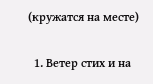(кружатся на месте)

  1. Ветер стих и на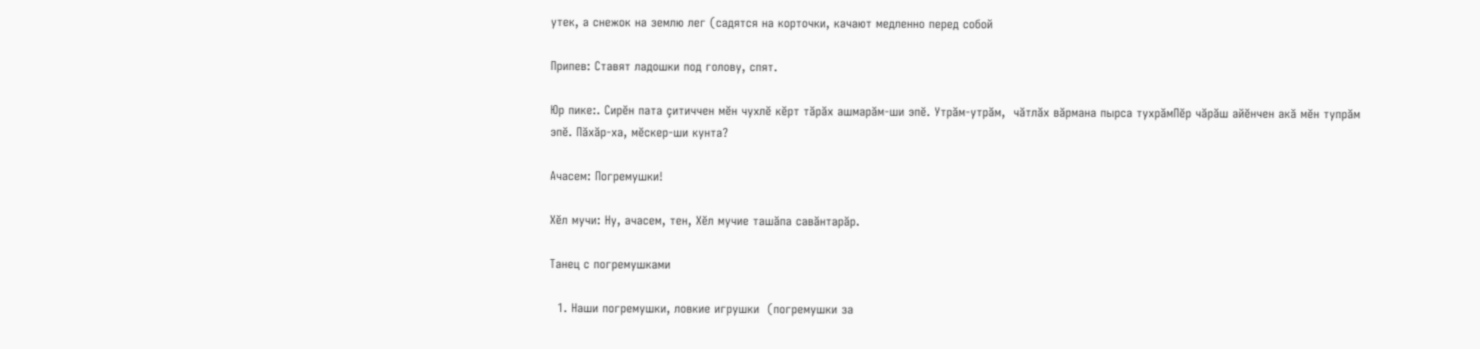утек, а снежок на землю лег (садятся на корточки, качают медленно перед собой

Припев: Ставят ладошки под голову, спят.

Юр пике:. Сирĕн пата çитиччен мĕн чухлĕ кĕрт тăрăх ашмарăм-ши эпĕ. Утрăм-утрăм,  чăтлăх вăрмана пырса тухрăмПĕр чăрăш айĕнчен акă мĕн тупрăм эпĕ. Пăхăр-ха, мĕскер-ши кунта?

Ачасем: Погремушки!

Хĕл мучи: Ну, ачасем, тен, Хĕл мучие ташăпа савăнтарăр.

Танец с погремушками

  1. Наши погремушки, ловкие игрушки  (погремушки за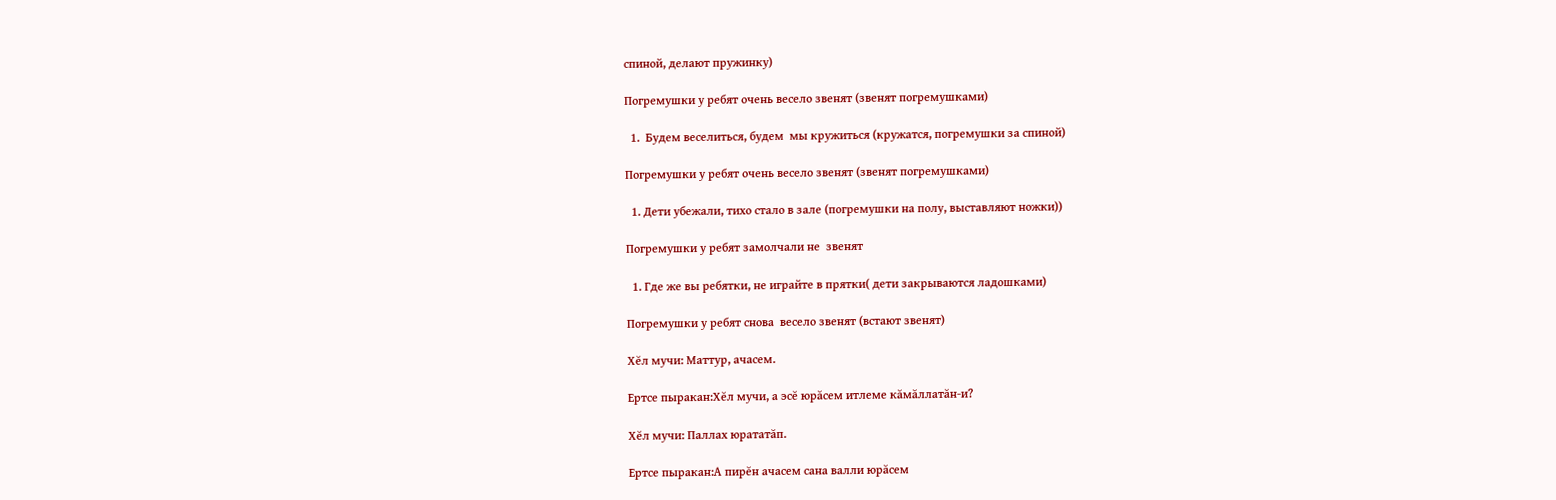спиной, делают пружинку)

Погремушки у ребят очень весело звенят (звенят погремушками)

  1.  Будем веселиться, будем  мы кружиться (кружатся, погремушки за спиной)

Погремушки у ребят очень весело звенят (звенят погремушками)

  1. Дети убежали, тихо стало в зале (погремушки на полу, выставляют ножки))

Погремушки у ребят замолчали не  звенят

  1. Где же вы ребятки, не играйте в прятки( дети закрываются ладошками)

Погремушки у ребят снова  весело звенят (встают звенят)

Хĕл мучи: Маттур, ачасем.

Ертсе пыракан:Хĕл мучи, а эсĕ юрăсем итлеме кăмăллатăн-и?

Хĕл мучи: Паллах юрататăп.

Ертсе пыракан:А пирĕн ачасем сана валли юрăсем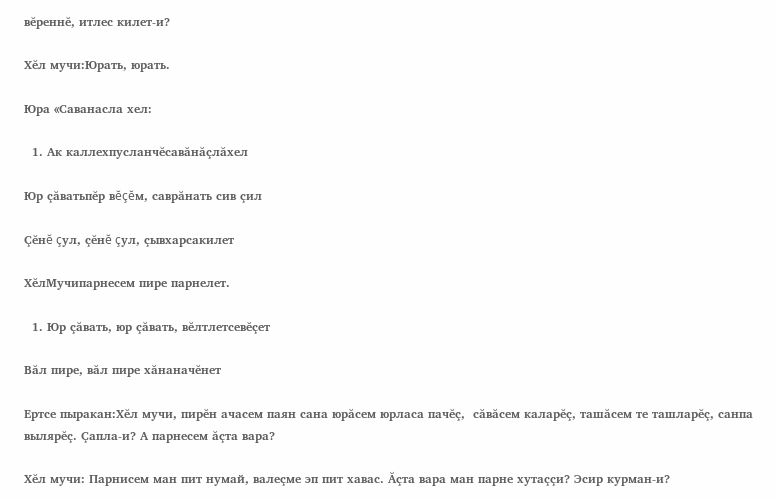вĕреннĕ, итлес килет-и?

Хĕл мучи:Юрать, юрать.

Юра «Саванасла хел:

  1. Ак каллехпусланчĕсавăнăçлăхел

Юр çăватьпĕр вĕçĕм, саврăнать сив çил

Çĕнĕ çул, çĕнĕ çул, çывхарсакилет

ХĕлМучипарнесем пире парнелет.

  1. Юр çăвать, юр çăвать, вĕлтлетсевĕçет

Вăл пире, вăл пире хăнаначĕнет

Ертсе пыракан:Хĕл мучи, пирĕн ачасем паян сана юрăсем юрласа пачĕç,  сăвăсем каларĕç, ташăсем те ташларĕç, санпа вылярĕç. Çапла-и? А парнесем ăçта вара?

Хĕл мучи: Парнисем ман пит нумай, валеçме эп пит хавас. Ăçта вара ман парне хутаççи? Эсир курман-и?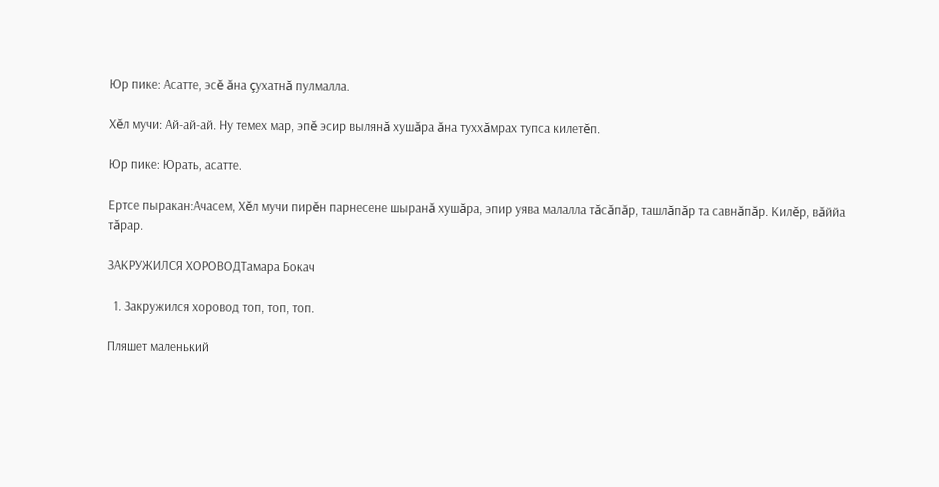Юр пике: Асатте, эсĕ ăна çухатнă пулмалла.

Хĕл мучи: Ай-ай-ай. Ну темех мар, эпĕ эсир вылянă хушăра ăна туххăмрах тупса килетĕп.

Юр пике: Юрать, асатте.

Ертсе пыракан:Ачасем, Хĕл мучи пирĕн парнесене шыранă хушăра, эпир уява малалла тăсăпăр, ташлăпăр та савнăпăр. Килĕр, вăййа тăрар.

ЗАКРУЖИЛСЯ ХОРОВОДТамара Бокач

  1. Закружился хоровод топ, топ, топ.

Пляшет маленький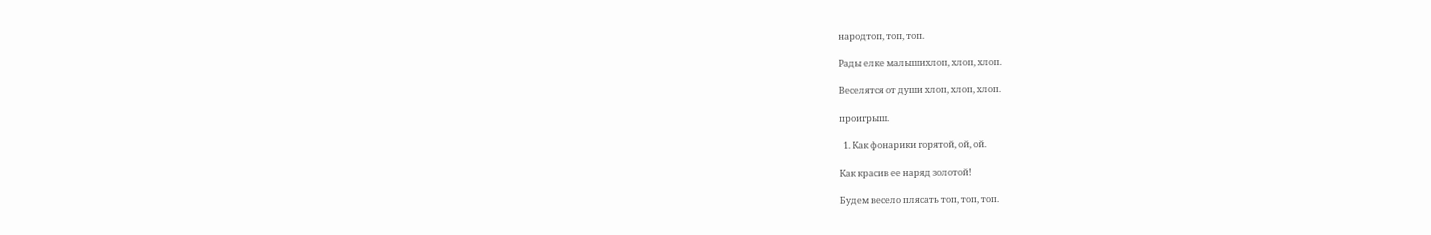народтоп, топ, топ.

Рады елке малышихлоп, хлоп, хлоп.

Веселятся от души хлоп, хлоп, хлоп.

проигрыш.

  1. Как фонарики горятой, ой, ой.

Как красив ее наряд золотой!

Будем весело плясать топ, топ, топ.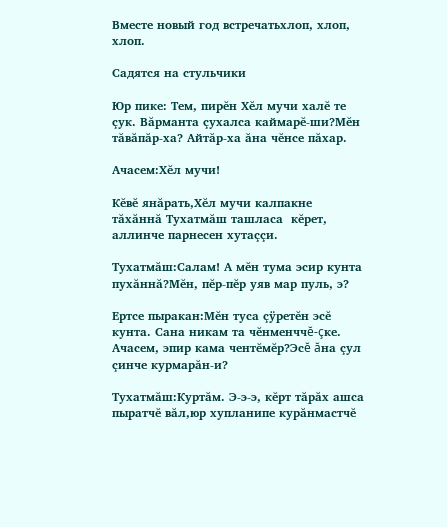Вместе новый год встречатьхлоп, хлоп, хлоп.

Садятся на стульчики

Юр пике: Тем, пирĕн Хĕл мучи халĕ те çук. Вăрманта çухалса каймарĕ-ши?Мĕн тăвăпăр-ха? Айтăр-ха ăна чĕнсе пăхар.

Ачасем:Хĕл мучи!

Кĕвĕ янăрать,Хĕл мучи калпакне тăхăннă Тухатмăш ташласа  кĕрет, аллинче парнесен хутаççи.

Тухатмăш:Салам! А мĕн тума эсир кунта пухăннă?Мĕн, пĕр-пĕр уяв мар пуль, э?

Ертсе пыракан:Мĕн туса çÿретĕн эсĕ кунта. Сана никам та чĕнменччĕ-çке. Ачасем, эпир кама чентĕмĕр?Эсĕ ăна çул çинче курмарăн-и?

Тухатмăш:Куртăм. Э-э-э, кĕрт тăрăх ашса пыратчĕ вăл,юр хупланипе курăнмастчĕ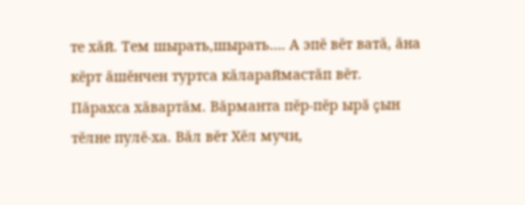те хăй. Тем шырать,шырать…. А эпĕ вĕт ватă, ăна кĕрт ăшĕнчен туртса кăлараймастăп вĕт. Пăрахса хăвартăм. Вăрманта пĕр-пĕр ырă çын тĕлне пулĕ-ха. Вăл вĕт Хĕл мучи,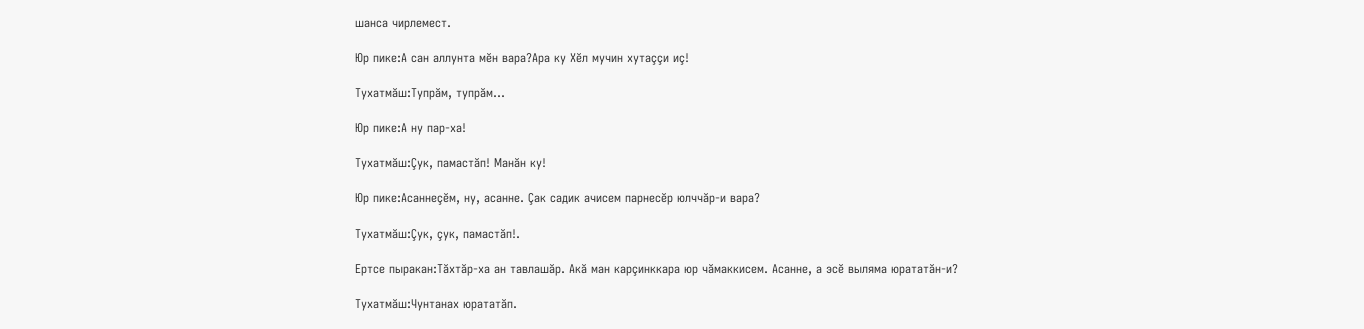шанса чирлемест.

Юр пике:А сан аллунта мĕн вара?Ара ку Хĕл мучин хутаççи иç!

Тухатмăш:Тупрăм, тупрăм...

Юр пике:А ну пар-ха!

Тухатмăш:Çук, памастăп! Манăн ку!

Юр пике:Асаннеçĕм, ну, асанне. Çак садик ачисем парнесĕр юлччăр-и вара?

Тухатмăш:Çук, çук, памастăп!.

Ертсе пыракан:Тăхтăр-ха ан тавлашăр. Акă ман карçинккара юр чăмаккисем. Асанне, а эсĕ выляма юрататăн-и?

Тухатмăш:Чунтанах юрататăп.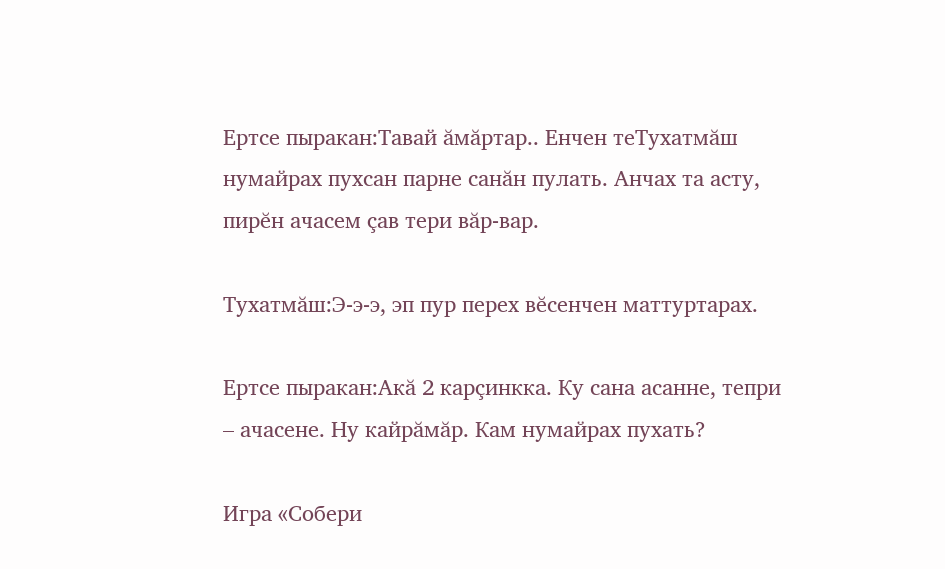Ертсе пыракан:Тавай ăмăртар.. Енчен теТухатмăш нумайрах пухсан парне санăн пулать. Анчах та асту, пирĕн ачасем çав тери вăр-вар.

Тухатмăш:Э-э-э, эп пур перех вĕсенчен маттуртарах.

Ертсе пыракан:Акă 2 карçинкка. Ку сана асанне, тепри – ачасене. Ну кайрăмăр. Кам нумайрах пухать?

Игра «Собери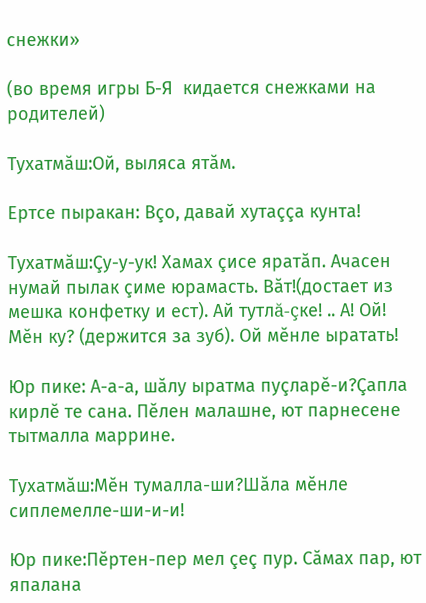снежки»

(во время игры Б-Я  кидается снежками на родителей)

Тухатмăш:Ой, выляса ятăм.

Ертсе пыракан: Вçо, давай хутаççа кунта!

Тухатмăш:Çу-у-ук! Хамах çисе яратăп. Ачасен нумай пылак çиме юрамасть. Вăт!(достает из мешка конфетку и ест). Ай тутлă-çке! .. А! Ой! Мĕн ку? (держится за зуб). Ой мĕнле ыратать!

Юр пике: А-а-а, шăлу ыратма пуçларĕ-и?Çапла кирлĕ те сана. Пĕлен малашне, ют парнесене тытмалла маррине.

Тухатмăш:Мĕн тумалла-ши?Шăла мĕнле сиплемелле-ши-и-и!

Юр пике:Пĕртен-пер мел çеç пур. Сăмах пар, ют япалана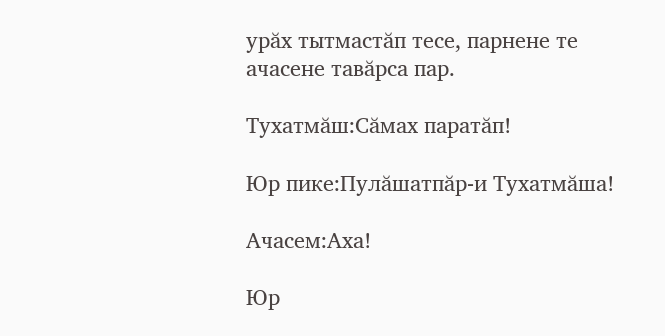урăх тытмастăп тесе, парнене те ачасене тавăрса пар.

Тухатмăш:Сăмах паратăп!

Юр пике:Пулăшатпăр-и Тухатмăша!

Ачасем:Аха!

Юр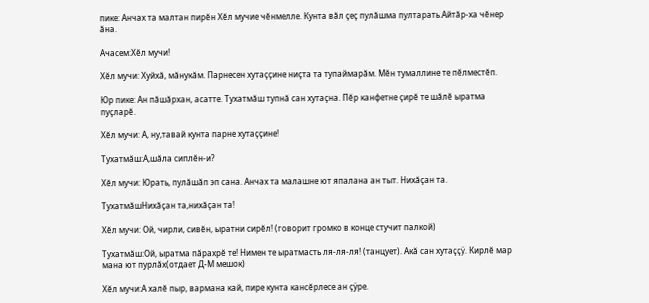пике: Анчах та малтан пирĕн Хĕл мучие чĕнмелле. Кунта вăл çеç пулăшма пултарать.Айтăр-ха чĕнер ăна.

Ачасем:Хĕл мучи!

Хĕл мучи: Хуйхă, мăнукăм. Парнесен хутаççине ниçта та тупаймарăм. Мĕн тумаллине те пĕлместĕп.

Юр пике: Ан пăшăрхан, асатте. Тухатмăш тупнă сан хутаçна. Пĕр канфетне çирĕ те шăлĕ ыратма пуçларĕ.

Хĕл мучи: А, ну,тавай кунта парне хутаççине!

Тухатмăш:А,шăла сиплĕн-и?

Хĕл мучи: Юрать, пулăшăп эп сана. Анчах та малашне ют япалана ан тыт. Нихăçан та.

ТухатмăшНихăçан та,нихăçан та!

Хĕл мучи: Ой, чирли, сивĕн, ыратни сирĕл! (говорит громко в конце стучит палкой)

Тухатмăш:Ой, ыратма пăрахрĕ те! Нимен те ыратмасть ля-ля-ля! (танцует). Акă сан хутаççÿ. Кирлĕ мар мана ют пурлăх(отдает Д-М мешок)

Хĕл мучи:А халĕ пыр, вармана кай, пире кунта кансĕрлесе ан çÿре.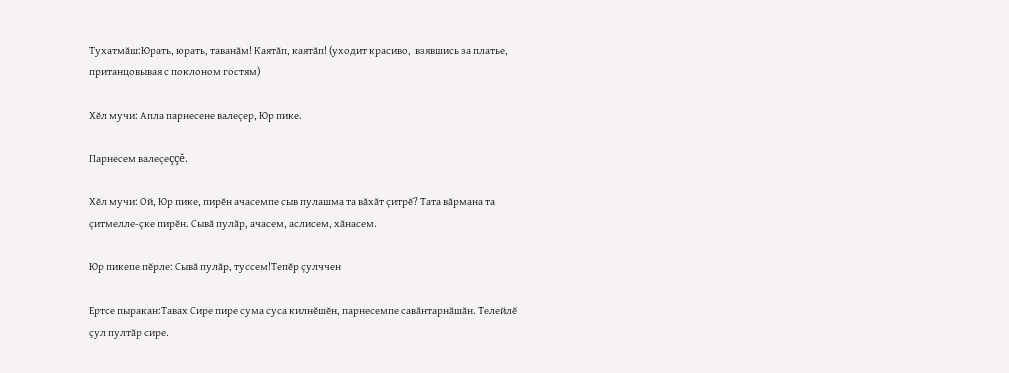Тухатмăш:Юрать, юрать, таванăм! Каятăп, каятăп! (уходит красиво,  взявшись за платье, пританцовывая с поклоном гостям)

Хĕл мучи: Апла парнесене валеçер, Юр пике.

Парнесем валеçеççĕ.

Хĕл мучи: Ой, Юр пике, пирĕн ачасемпе сыв пулашма та вăхăт çитрĕ? Тата вăрмана та çитмелле-çке пирĕн. Сывă пулăр, ачасем, аслисем, хăнасем.

Юр пикепе пĕрле: Сывă пулăр, туссем!Тепĕр çулччен

Ертсе пыракан:Тавах Сире пире сума суса килнĕшĕн, парнесемпе савăнтарнăшăн. Телейлĕ ҫул пултăр сире.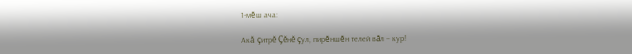1-мĕш ача:

Акă çитрĕ Çĕнĕ çул, пирĕншĕн телей вăл – кур!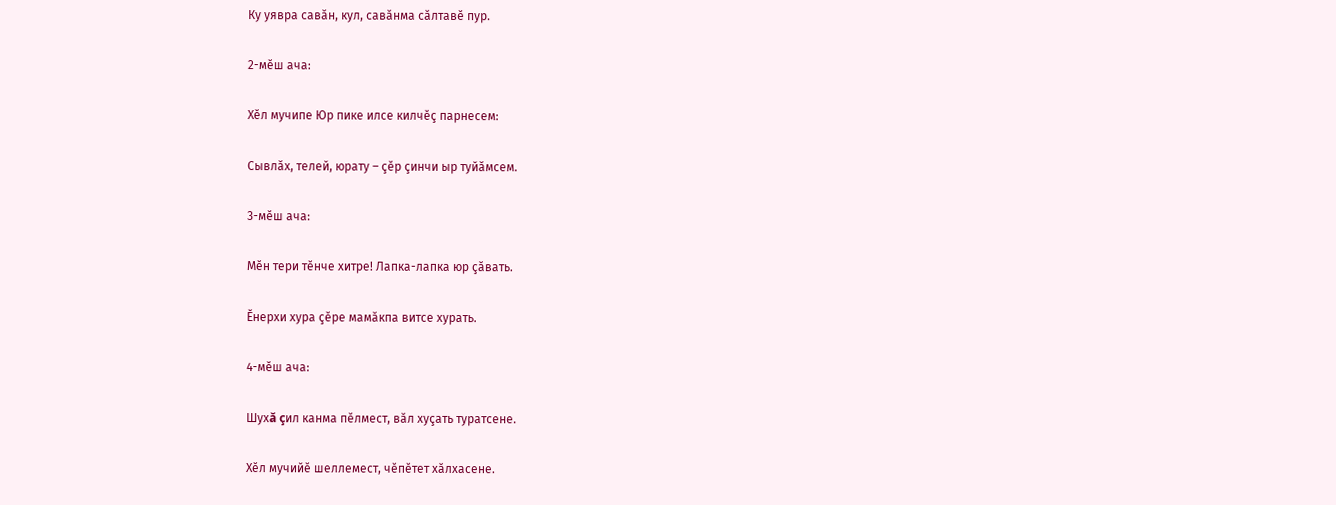Ку уявра савăн, кул, савăнма сăлтавĕ пур.

2-мĕш ача:

Хĕл мучипе Юр пике илсе килчĕç парнесем:

Сывлăх, телей, юрату – çĕр çинчи ыр туйăмсем.

3-мĕш ача:

Мĕн тери тĕнче хитре! Лапка-лапка юр çăвать.

Ĕнерхи хура çĕре мамăкпа витсе хурать.

4-мĕш ача:

Шухă çил канма пĕлмест, вăл хуçать туратсене.

Хĕл мучийĕ шеллемест, чĕпĕтет хăлхасене.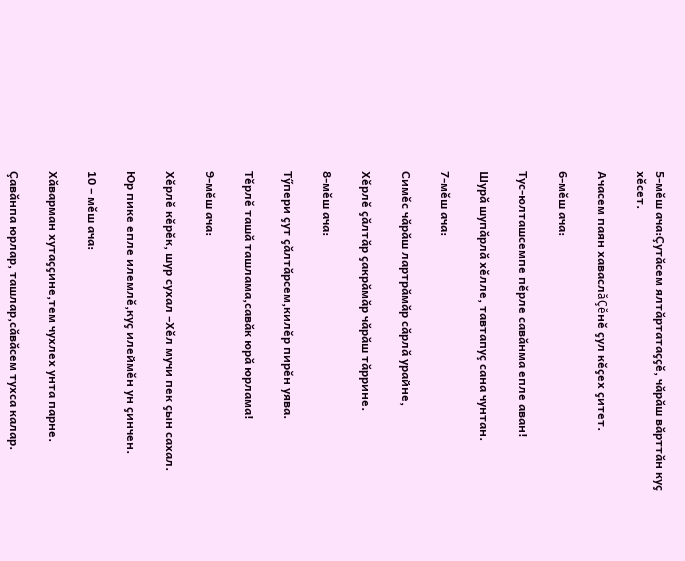5-мĕш ача:Çутăсем ялтăртатаҫҫĕ, чăрăш вăрттăн куҫ хĕсет.

Ачасем паян хаваслăÇĕнĕ ҫул кĕҫех ҫитет.

6-мĕш ача:

Тус-юлташсемпе пĕрле савăнма епле аван!

Шурă шупăрлă хĕлле, тавтапуç сана чунтан.

7-мĕш ача:

Симĕс чăрăш лартрăмăр сăрлă урайне,

Хĕрлĕ ҫăлтăр ҫакрăмăр чăрăш тăррине.

8-мĕш ача:

Тӳпери ҫут ҫăлтăрсем,килĕр пирĕн уява.

Тĕрлĕ ташă ташлама,савăк юрă юрлама!

9-мĕш ача:

Хĕрлĕ кĕрĕк, шур сухал –Хĕл мучи пек ҫын сахал.

Юр пике епле илемлĕ,куҫ илеймĕн ун ҫинчен.

10 – мĕш ача:

Хăварман хутаҫҫине,тем чухлех унта парне.

Çавăнпа юрлар, ташлар,сăвăсем тухса калар.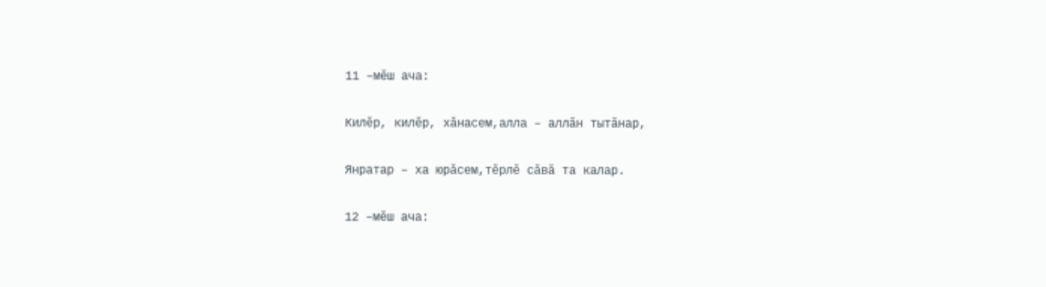11 –мĕш ача:

Килĕр, килĕр, хăнасем,алла – аллăн тытăнар,

Янратар – ха юрăсем,тĕрлĕ сăвă та калар.

12 –мĕш ача: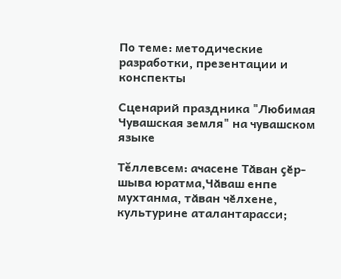По теме: методические разработки, презентации и конспекты

Сценарий праздника "Любимая Чувашская земля" на чувашском языке

Тĕллевсем: ачасене Тӑван ҫӗр-шыва юратма,Чӑваш енпе мухтанма, тӑван чӗлхене, культурине аталантарасси;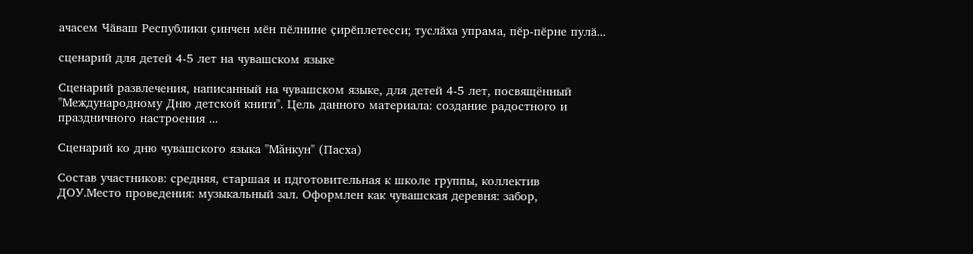ачасем Чӑваш Республики ҫинчен мӗн пӗлнине ҫирӗплетесси; туслӑха упрама, пӗр-пӗрне пулӑ...

сценарий для детей 4-5 лет на чувашском языке

Сценарий развлечения, написанный на чувашском языке, для детей 4-5 лет, посвящённый "Международному Дню детской книги". Цель данного материала: создание радостного и праздничного настроения ...

Сценарий ко дню чувашского языка "Мăнкун" (Пасха)

Состав участников: средняя, старшая и пдготовительная к школе группы, коллектив ДОУ.Место проведения: музыкальный зал. Оформлен как чувашская деревня: забор,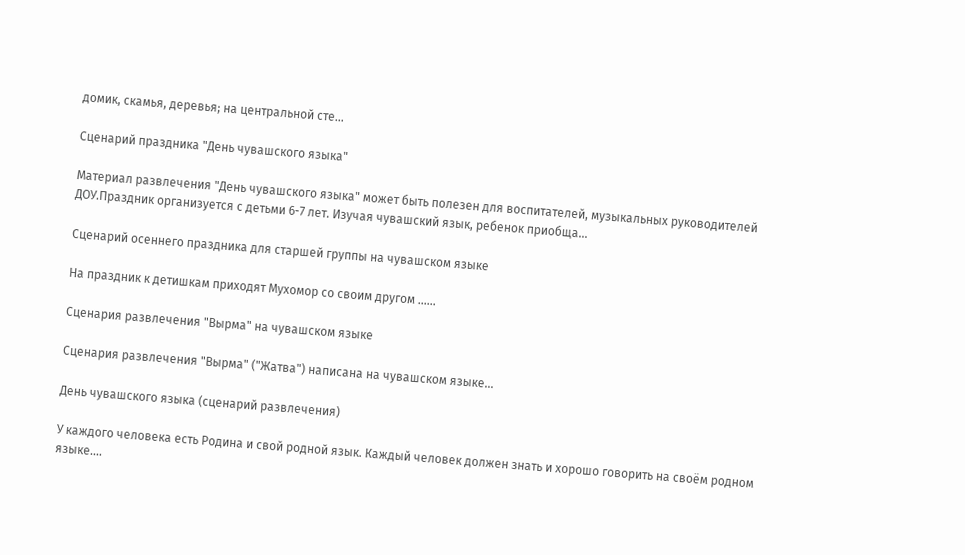домик, скамья, деревья; на центральной сте...

Сценарий праздника "День чувашского языка"

Материал развлечения "День чувашского языка" может быть полезен для воспитателей, музыкальных руководителей ДОУ.Праздник организуется с детьми 6-7 лет. Изучая чувашский язык, ребенок приобща...

Сценарий осеннего праздника для старшей группы на чувашском языке

На праздник к детишкам приходят Мухомор со своим другом ......

Сценария развлечения "Вырма" на чувашском языке

Сценария развлечения "Вырма" ("Жатва") написана на чувашском языке...

День чувашского языка (сценарий развлечения)

У каждого человека есть Родина и свой родной язык. Каждый человек должен знать и хорошо говорить на своём родном языке....